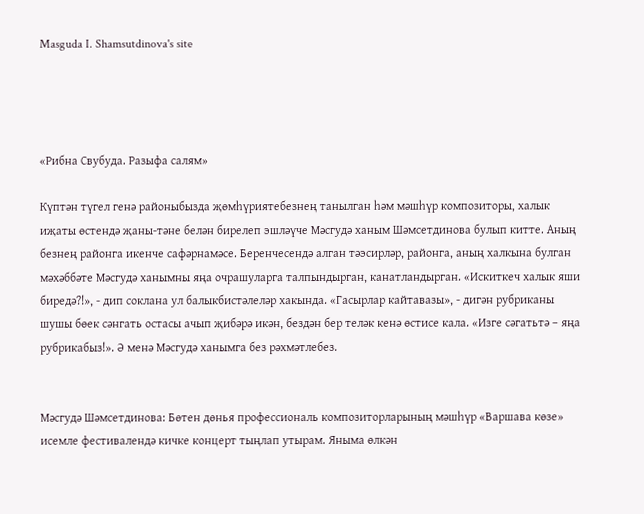Masguda I. Shamsutdinova's site




«Рибна Свубуда. Разыфа салям»

Күптән түгел генә районыбызда җөмһүриятебезнең танылган һәм мәшһүр композиторы, халык иҗаты өстендә җаны-тәне белән бирелеп эшләүче Мәсгудә ханым Шәмсетдинова булып китте. Аның безнең районга икенче сафәрнамәсе. Беренчесендә алган тәэсирләр, районга, аның халкына булган мәхәббәте Мәсгудә ханымны яңа очрашуларга талпындырган, канатландырган. «Искиткеч халык яши биредә?!», - дип соклана ул балыкбистәлеләр хакында. «Гасырлар кайтавазы», - дигән рубриканы шушы бөек сәнгать остасы ачып җибәрә икән, бездән бер теләк кенә өстисе кала. «Изге сәгатьтә – яңа рубрикабыз!». Ә менә Мәсгудә ханымга без рәхмәтлебез.


Мәсгудә Шәмсетдинова: Бөтен дөнья профессиональ композиторларының мәшһүр «Варшава көзе» исемле фестивалендә кичке концерт тыңлап утырам. Яныма өлкән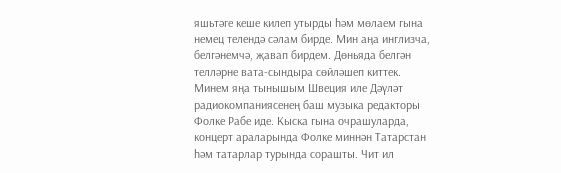яшьтәге кеше килеп утырды һәм мөлаем гына немец телендә сәлам бирде. Мин аңа инглизча, белгәнемчә, җавап бирдем. Дөньяда белгән телләрне вата-сындыра сөйләшеп киттек. Минем яңа тынышым Швеция иле Дәүләт радиокомпаниясенең баш музыка редакторы Фолке Рабе иде. Кыска гына очрашуларда, концерт араларында Фолке миннән Татарстан һәм татарлар турында сорашты. Чит ил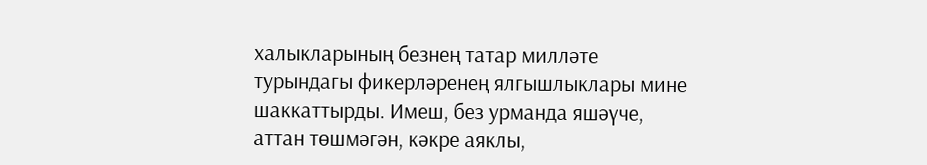халыкларының безнең татар милләте турындагы фикерләренең ялгышлыклары мине шаккаттырды. Имеш, без урманда яшәүче, аттан төшмәгән, кәкре аяклы,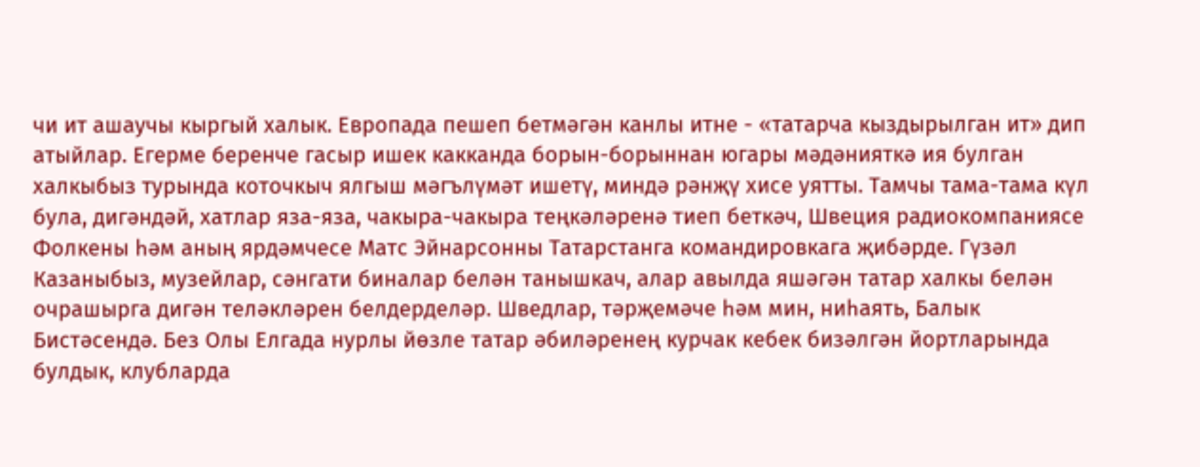чи ит ашаучы кыргый халык. Европада пешеп бетмәгән канлы итне - «татарча кыздырылган ит» дип атыйлар. Егерме беренче гасыр ишек какканда борын-борыннан югары мәдәнияткә ия булган халкыбыз турында коточкыч ялгыш мәгълүмәт ишетү, миндә рәнҗү хисе уятты. Тамчы тама-тама күл була, дигәндәй, хатлар яза-яза, чакыра-чакыра теңкәләренә тиеп беткәч, Швеция радиокомпаниясе Фолкены һәм аның ярдәмчесе Матс Эйнарсонны Татарстанга командировкага җибәрде. Гүзәл Казаныбыз, музейлар, сәнгати биналар белән танышкач, алар авылда яшәгән татар халкы белән очрашырга дигән теләкләрен белдерделәр. Шведлар, тәрҗемәче һәм мин, ниһаять, Балык Бистәсендә. Без Олы Елгада нурлы йөзле татар әбиләренең курчак кебек бизәлгән йортларында булдык, клубларда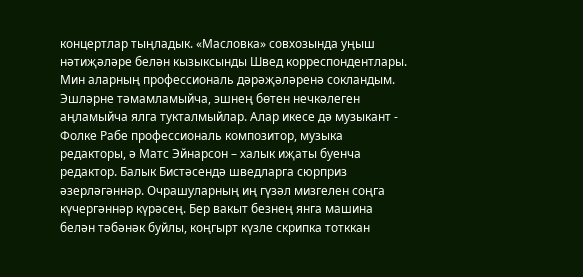концертлар тыңладык. «Масловка» совхозында уңыш нәтиҗәләре белән кызыксынды Швед корреспондентлары. Мин аларның профессиональ дәрәҗәләренә сокландым. Эшләрне тәмамламыйча, эшнең бөтен нечкәлеген аңламыйча ялга тукталмыйлар. Алар икесе дә музыкант - Фолке Рабе профессиональ композитор, музыка редакторы, ә Матс Эйнарсон – халык иҗаты буенча редактор. Балык Бистәсендә шведларга сюрприз әзерләгәннәр. Очрашуларның иң гүзәл мизгелен соңга күчергәннәр күрәсең. Бер вакыт безнең янга машина белән тәбәнәк буйлы, коңгырт күзле скрипка тотккан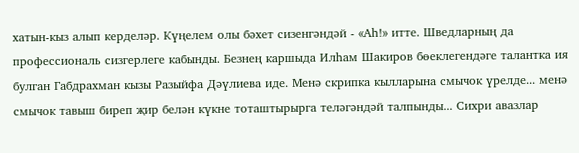хатын-кыз алып керделәр. Күңелем олы бәхет сизенгәндәй - «Аһ!» итте. Шведларның да профессиональ сизгерлеге кабынды. Безнең каршыда Илһам Шакиров бөеклегендәге талантка ия булган Габдрахман кызы Разыйфа Дәүлиева иде. Менә скрипка кылларына смычок үрелде... менә смычок тавыш биреп җир белән күкне тоташтырырга теләгәндәй талпынды... Сихри авазлар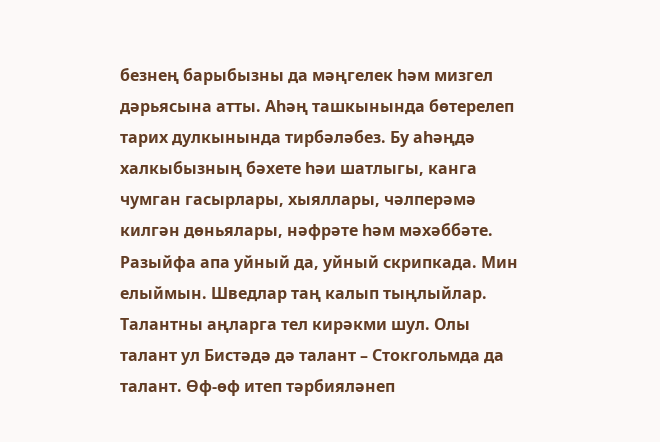безнең барыбызны да мәңгелек һәм мизгел дәрьясына атты. Аһәң ташкынында бөтерелеп тарих дулкынында тирбәләбез. Бу аһәңдә халкыбызның бәхете һәи шатлыгы, канга чумган гасырлары, хыяллары, чәлперәмә килгән дөньялары, нәфрәте һәм мәхәббәте. Разыйфа апа уйный да, уйный скрипкада. Мин елыймын. Шведлар таң калып тыңлыйлар. Талантны аңларга тел кирәкми шул. Олы талант ул Бистәдә дә талант – Стокгольмда да талант. Өф-өф итеп тәрбияләнеп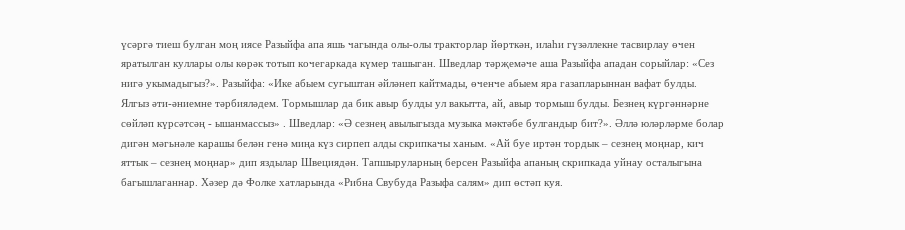үсәргә тиеш булган моң иясе Разыйфа апа яшь чагында олы-олы тракторлар йөрткән, илаһи гүзәллекне тасвирлау өчен яратылган куллары олы көрәк тотып кочегаркада күмер ташыган. Шведлар тәрҗемәче аша Разыйфа ападан сорыйлар: «Сез нигә укымадыгыз?». Разыйфа: «Ике абыем сугыштан әйләнеп кайтмады, өченче абыем яра газапларыннан вафат булды. Ялгыз әти-әниемне тәрбияләдем. Тормышлар да бик авыр булды ул вакытта, ай, авыр тормыш булды. Безнең күргәннәрне сөйләп күрсәтсәң - ышанмассыз» . Шведлар: «Ә сезнең авылыгызда музыка мәктәбе булгандыр бит?». Әллә юләрләрме болар дигән мәгьнәле карашы белән генә миңа күз сирпеп алды скрипкачы ханым. «Ай буе иртән тордык – сезнең моңнар, кич яттык – сезнең моңнар» дип яздылар Швециядән. Тапшыруларның берсен Разыйфа апаның скрипкада уйнау осталыгына багышлаганнар. Хәзер дә Фолке хатларында «Рибна Свубуда Разыфа салям» дип өстәп куя.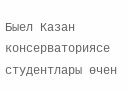Быел Казан консерваториясе студентлары өчен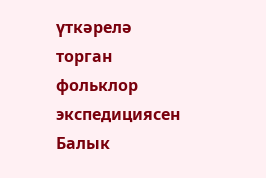үткәрелә торган фольклор экспедициясен Балык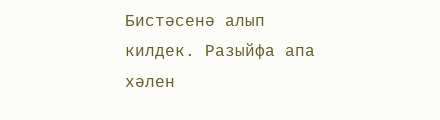Бистәсенә алып килдек. Разыйфа апа хәлен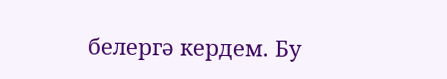белергә кердем. Бу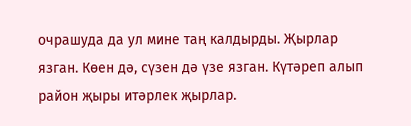очрашуда да ул мине таң калдырды. Җырлар язган. Көен дә, сүзен дә үзе язган. Күтәреп алып район җыры итәрлек җырлар.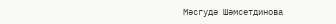Мәсгудә Шәмсетдинова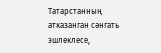Татарстанның атказанган сәнгать эшлеклесе,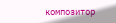композитор